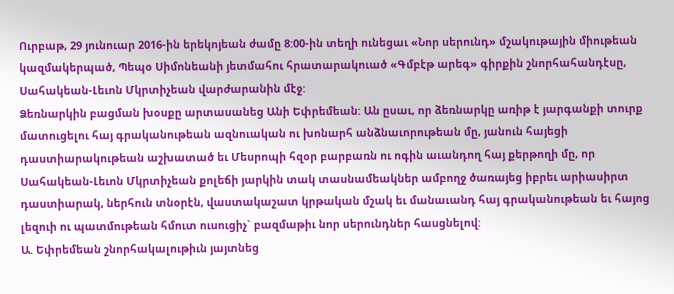Ուրբաթ, 29 յունուար 2016-ին երեկոյեան ժամը 8:00-ին տեղի ունեցաւ «Նոր սերունդ» մշակութային միութեան կազմակերպած, Պեպօ Սիմոնեանի յետմահու հրատարակուած «Գմբէթ արեգ» գիրքին շնորհահանդէսը, Սահակեան-Լեւոն Մկրտիչեան վարժարանին մէջ:
Ձեռնարկին բացման խօսքը արտասանեց Անի Եփրեմեան: Ան ըսաւ, որ ձեռնարկը առիթ է յարգանքի տուրք մատուցելու հայ գրականութեան ազնուական ու խոնարհ անձնաւորութեան մը, յանուն հայեցի դաստիարակութեան աշխատած եւ Մեսրոպի հզօր բարբառն ու ոգին աւանդող հայ քերթողի մը, որ Սահակեան-Լեւոն Մկրտիչեան քոլեճի յարկին տակ տասնամեակներ ամբողջ ծառայեց իբրեւ արիասիրտ դաստիարակ, ներհուն տնօրէն, վաստակաշատ կրթական մշակ եւ մանաւանդ հայ գրականութեան եւ հայոց լեզուի ու պատմութեան հմուտ ուսուցիչ` բազմաթիւ նոր սերունդներ հասցնելով:
Ա. Եփրեմեան շնորհակալութիւն յայտնեց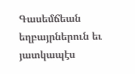Գասեմճեան եղբայրներուն եւ յատկապէս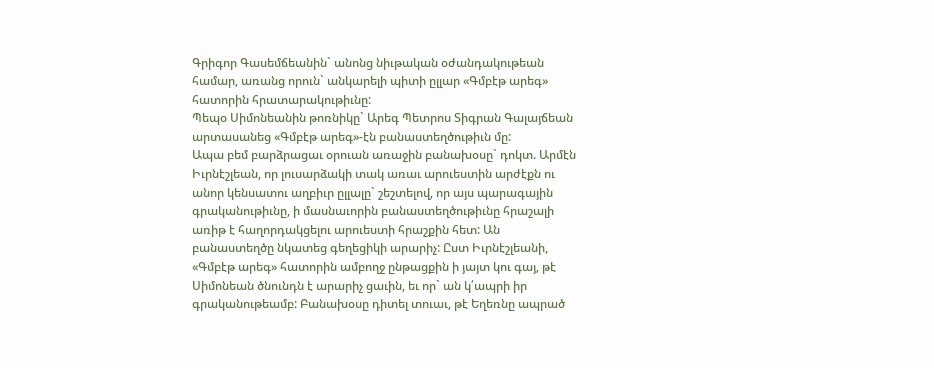Գրիգոր Գասեմճեանին` անոնց նիւթական օժանդակութեան համար, առանց որուն` անկարելի պիտի ըլլար «Գմբէթ արեգ» հատորին հրատարակութիւնը:
Պեպօ Սիմոնեանին թոռնիկը` Արեգ Պետրոս Տիգրան Գալայճեան արտասանեց «Գմբէթ արեգ»-էն բանաստեղծութիւն մը:
Ապա բեմ բարձրացաւ օրուան առաջին բանախօսը` դոկտ. Արմէն Իւրնէշլեան, որ լուսարձակի տակ առաւ արուեստին արժէքն ու անոր կենսատու աղբիւր ըլլալը` շեշտելով, որ այս պարագային գրականութիւնը, ի մասնաւորին բանաստեղծութիւնը հրաշալի առիթ է հաղորդակցելու արուեստի հրաշքին հետ: Ան բանաստեղծը նկատեց գեղեցիկի արարիչ: Ըստ Իւրնէշլեանի, «Գմբէթ արեգ» հատորին ամբողջ ընթացքին ի յայտ կու գայ, թէ Սիմոնեան ծնունդն է արարիչ ցաւին, եւ որ` ան կ՛ապրի իր գրականութեամբ: Բանախօսը դիտել տուաւ, թէ Եղեռնը ապրած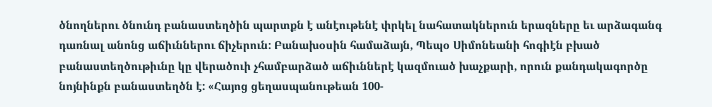ծնողներու ծնունդ բանաստեղծին պարտքն է անէութենէ փրկել նահատակներուն երազները եւ արձագանգ դառնալ անոնց աճիւններու ճիչերուն: Բանախօսին համաձայն, Պեպօ Սիմոնեանի հոգիէն բխած բանաստեղծութիւնը կը վերածուի չհամբարձած աճիւններէ կազմուած խաչքարի, որուն քանդակագործը նոյնինքն բանաստեղծն է: «Հայոց ցեղասպանութեան 100-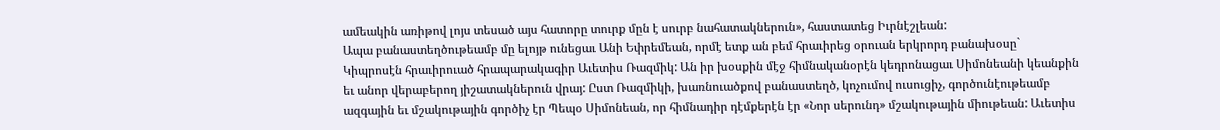ամեակին առիթով լոյս տեսած այս հատորը տուրք մըն է սուրբ նահատակներուն», հաստատեց Իւրնէշլեան:
Ապա բանաստեղծութեամբ մը ելոյթ ունեցաւ Անի Եփրեմեան, որմէ ետք ան բեմ հրաւիրեց օրուան երկրորդ բանախօսը` Կիպրոսէն հրաւիրուած հրապարակագիր Աւետիս Ռազմիկ: Ան իր խօսքին մէջ հիմնականօրէն կեդրոնացաւ Սիմոնեանի կեանքին եւ անոր վերաբերող յիշատակներուն վրայ: Ըստ Ռազմիկի, խառնուածքով բանաստեղծ, կոչումով ուսուցիչ, գործունէութեամբ ազգային եւ մշակութային գործիչ էր Պեպօ Սիմոնեան, որ հիմնադիր դէմքերէն էր «Նոր սերունդ» մշակութային միութեան: Աւետիս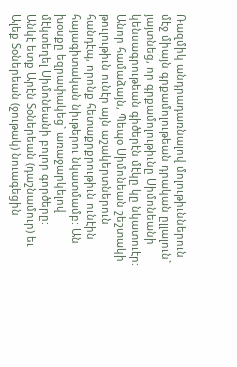Ռազմիկ անդրադառնալով մոլութիւններուն մէջ միայն գրքամոլութեան դրական ըլլալուն` յայտնեց, որ գրքամոլութիւնը Սիմոնեանի կենսագրութեան գիծերէն մէկը կը նկատուէր: Անոր համաձայն, Պեպօ Սիմոնեան շեշտակի թուլութիւն ունէր այն աշակերտներուն հանդէպ, որոնք հետաքրքրութիւն ունէին հայագիտական նիւթերու նկատմամբ: Ան խօսքը եզրափակեց` առաջարկելով մէկտեղել Սիմոնեանի բոլոր գործերը:
Անկէ ետք Արէն Տօներեան (դաշնամուր) եւ Ալեք Տօներեան (ջութակ) նուագեցին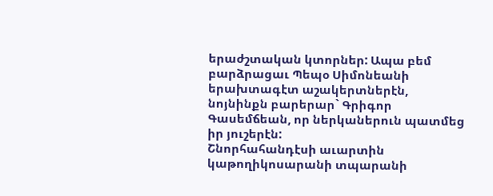երաժշտական կտորներ: Ապա բեմ բարձրացաւ Պեպօ Սիմոնեանի երախտագէտ աշակերտներէն, նոյնինքն բարերար` Գրիգոր Գասեմճեան, որ ներկաներուն պատմեց իր յուշերէն:
Շնորհահանդէսի աւարտին կաթողիկոսարանի տպարանի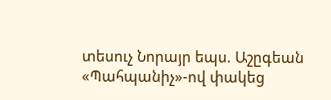տեսուչ Նորայր եպս. Աշըգեան «Պահպանիչ»-ով փակեց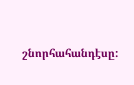շնորհահանդէսը: